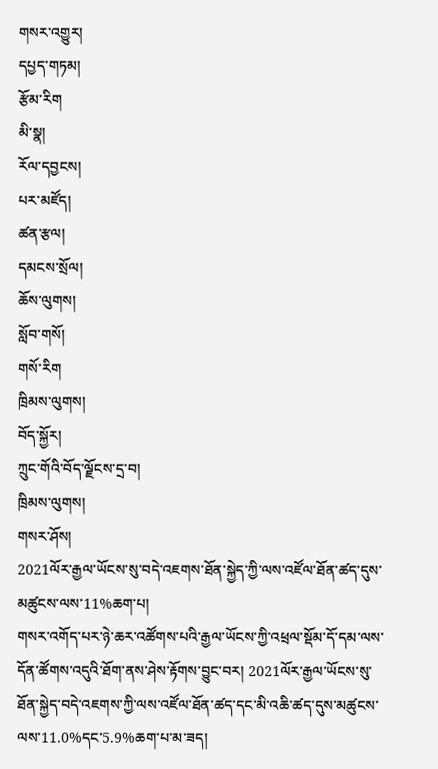གསར་འགྱུར།
དཔྱད་གཏམ།
རྩོམ་རིག
མི་སྣ།
རོལ་དབྱངས།
པར་མཛོད།
ཚན་རྩལ།
དམངས་སྲོལ།
ཆོས་ལུགས།
སློབ་གསོ།
གསོ་རིག
ཁྲིམས་ལུགས།
བོད་སྐྱོར།
ཀྲུང་གོའི་བོད་ལྗོངས་དྲ་བ།
ཁྲིམས་ལུགས།
གསར་ཤོས།
2021ལོར་རྒྱལ་ཡོངས་སུ་བདེ་འཇགས་ཐོན་སྐྱེད་ཀྱི་ལས་འཛོལ་ཐོན་ཚད་དུས་མཚུངས་ལས་11%ཆག་པ།
གསར་འགོད་པར་ཉེ་ཆར་འཚོགས་པའི་རྒྱལ་ཡོངས་ཀྱི་འཕྲལ་སྡོམ་དོ་དམ་ལས་དོན་ཚོགས་འདུའི་ཐོག་ནས་ཤེས་རྟོགས་བྱུང་བར། 2021ལོར་རྒྱལ་ཡོངས་སུ་ཐོན་སྐྱེད་བདེ་འཇགས་ཀྱི་ལས་འཛོལ་ཐོན་ཚད་དང་མི་འཆི་ཚད་དུས་མཚུངས་ལས་11.0%དང་5.9%ཆག་པ་མ་ཟད།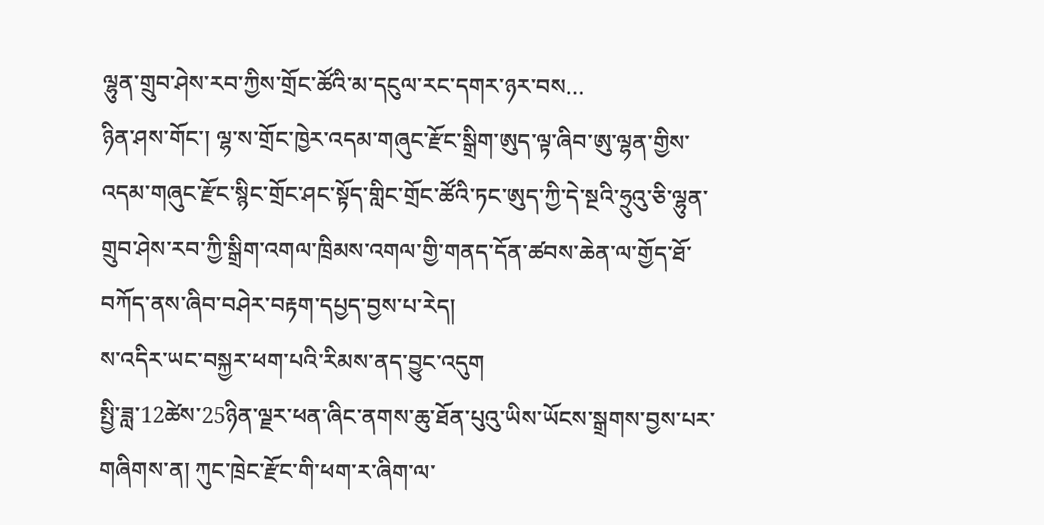ལྷུན་གྲུབ་ཤེས་རབ་ཀྱིས་གྲོང་ཚོའི་མ་དངུལ་རང་དགར་ཉར་བས…
ཉིན་ཤས་གོང་། ལྷ་ས་གྲོང་ཁྱེར་འདམ་གཞུང་རྫོང་སྒྲིག་ཨུད་ལྟ་ཞིབ་ཨུ་ལྷན་གྱིས་འདམ་གཞུང་རྫོང་སྙིང་གྲོང་ཤང་སྟོད་གླིང་གྲོང་ཚོའི་ཏང་ཨུད་ཀྱི་དེ་སྔའི་ཧྲུའུ་ཅི་ལྷུན་གྲུབ་ཤེས་རབ་ཀྱི་སྒྲིག་འགལ་ཁྲིམས་འགལ་གྱི་གནད་དོན་ཚབས་ཆེན་ལ་གྱོད་ཐོ་བཀོད་ནས་ཞིབ་བཤེར་བརྟག་དཔྱད་བྱས་པ་རེད།
ས་འདིར་ཡང་བསྐྱར་ཕག་པའི་རིམས་ནད་བྱུང་འདུག
སྤྱི་ཟླ་12ཚེས་25ཉིན་ལྗར་ཕན་ཞིང་ནགས་ཆུ་ཐོན་པུའུ་ཡིས་ཡོངས་སྒྲགས་བྱས་པར་གཞིགས་ན། ཀུང་ཁྲེང་རྫོང་གི་ཕག་ར་ཞིག་ལ་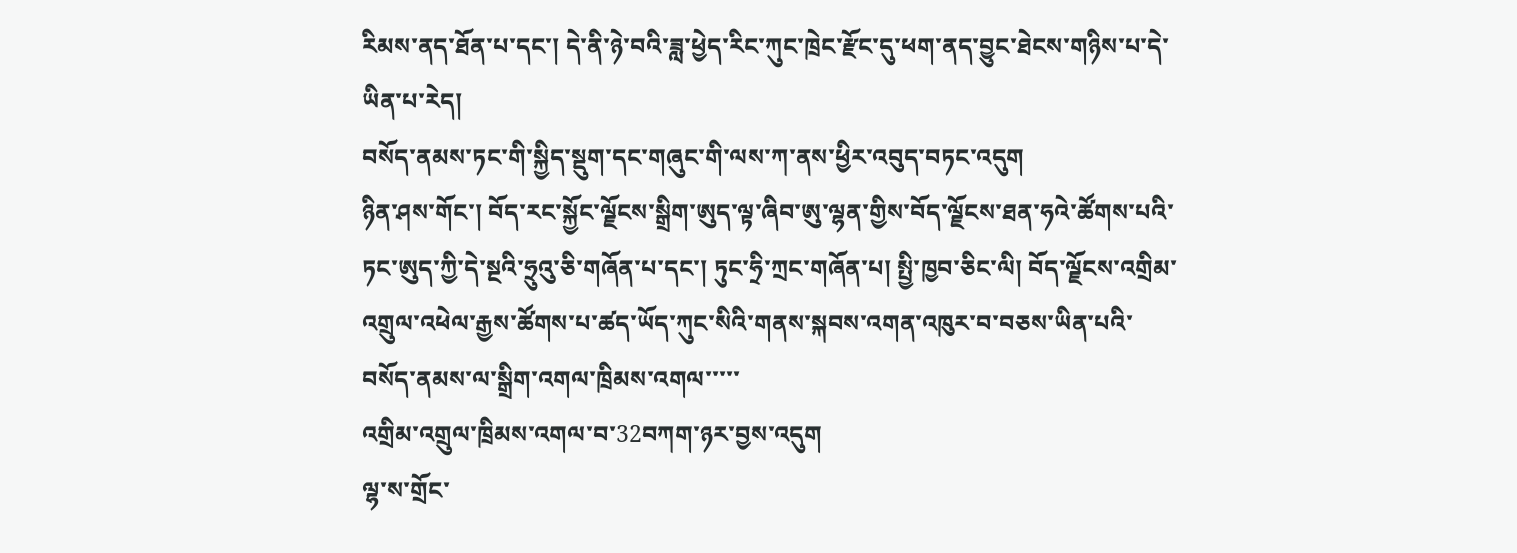རིམས་ནད་ཐོན་པ་དང་། དེ་ནི་ཉེ་བའི་ཟླ་ཕྱེད་རིང་ཀུང་ཁྲེང་རྫོང་དུ་ཕག་ནད་བྱུང་ཐེངས་གཉིས་པ་དེ་ཡིན་པ་རེད།
བསོད་ནམས་ཏང་གི་སྐྱིད་སྡུག་དང་གཞུང་གི་ལས་ཀ་ནས་ཕྱིར་འབུད་བཏང་འདུག
ཉིན་ཤས་གོང་། བོད་རང་སྐྱོང་ལྗོངས་སྒྲིག་ཨུད་ལྟ་ཞིབ་ཨུ་ལྷན་གྱིས་བོད་ལྗོངས་ཐན་ཧའེ་ཚོགས་པའི་ཏང་ཨུད་ཀྱི་དེ་སྔའི་ཧྲུའུ་ཅི་གཞོན་པ་དང་། ཏུང་ཧྲི་ཀྲང་གཞོན་པ། སྤྱི་ཁྱབ་ཅིང་ལི། བོད་ལྗོངས་འགྲིམ་འགྲུལ་འཕེལ་རྒྱས་ཚོགས་པ་ཚད་ཡོད་ཀུང་སིའི་གནས་སྐབས་འགན་འཁུར་བ་བཅས་ཡིན་པའི་བསོད་ནམས་ལ་སྒྲིག་འགལ་ཁྲིམས་འགལ་་་་་
འགྲིམ་འགྲུལ་ཁྲིམས་འགལ་བ་32བཀག་ཉར་བྱས་འདུག
ལྷ་ས་གྲོང་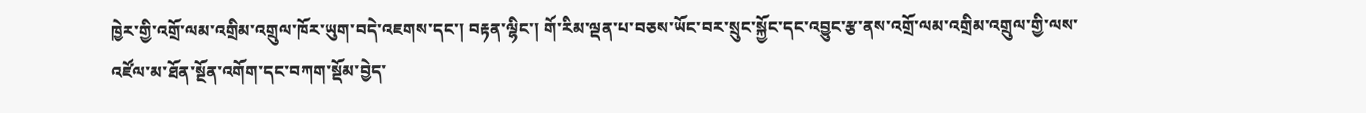ཁྱེར་གྱི་འགྲོ་ལམ་འགྲིམ་འགྲུལ་ཁོར་ཡུག་བདེ་འཇགས་དང་། བརྟན་ལྷིང་། གོ་རིམ་ལྡན་པ་བཅས་ཡོང་བར་སྲུང་སྐྱོང་དང་འབྱུང་རྩ་ནས་འགྲོ་ལམ་འགྲིམ་འགྲུལ་གྱི་ལས་འཛོལ་མ་ཐོན་སྔོན་འགོག་དང་བཀག་སྡོམ་བྱེད་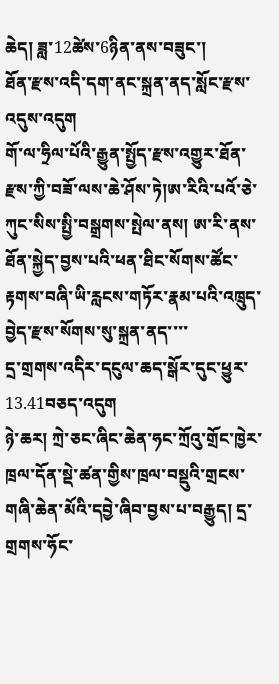ཆེད། ཟླ་12ཚེས་6ཉིན་ནས་བཟུང་།
ཐོན་རྫས་འདི་དག་ནང་སྐྲན་ནད་སློང་རྫས་འདུས་འདུག
གོ་ལ་ཧྲིལ་པོའི་རྒྱུན་སྤྱོད་རྫས་འགྱུར་ཐོན་རྫས་ཀྱི་བཟོ་ལས་ཆེ་ཤོས་ཏེ།ཨ་རིའི་པའོ་ཅེ་ཀུང་སིས་སྤྱི་བསྒྲགས་སྤེལ་ནས། ཨ་རི་ནས་ཐོན་སྐྱེད་བྱས་པའི་ཕན་ཐིང་སོགས་ཚོང་རྟགས་བཞི་ཡི་རླངས་གཏོར་རྣམ་པའི་འཁྲུད་བྱེད་རྫས་སོགས་སུ་སྐྲན་ནད་་་་
དྲ་གྲགས་འདིར་དངུལ་ཆད་སྒོར་དུང་ཕྱུར་13.41བཅད་འདུག
ཉེ་ཆར། ཀྲེ་ཅང་ཞིང་ཆེན་ཧང་ཀྲོའུ་གྲོང་ཁྱེར་ཁྲལ་དོན་སྡེ་ཚན་གྱིས་ཁྲལ་བསྡུའི་གྲངས་གཞི་ཆེན་མོའི་དབྱེ་ཞིབ་བྱས་པ་བརྒྱུད། དྲ་གྲགས་ཧོང་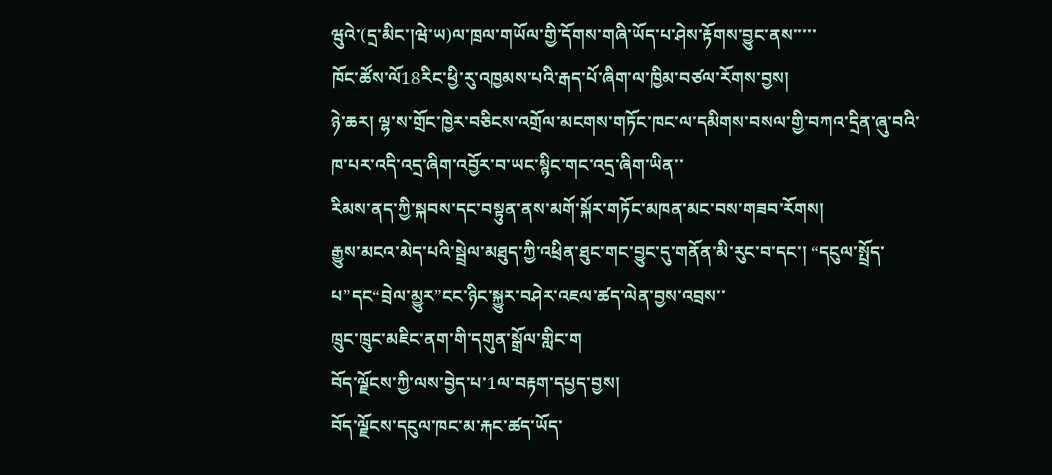ཝུའེ་(དྲ་མིང་།ཝེ་ཡ)ལ་ཁྲལ་གཡོལ་གྱི་དོགས་གཞི་ཡོད་པ་ཤེས་རྟོགས་བྱུང་ནས་་་་་
ཁོང་ཚོས་ལོ18རིང་ཕྱི་རུ་འཁྱམས་པའི་རྒད་པོ་ཞིག་ལ་ཁྱིམ་བཙལ་རོགས་བྱས།
ཉེ་ཆར། ལྷ་ས་གྲོང་ཁྱེར་བཅིངས་འགྲོལ་མངགས་གཏོང་ཁང་ལ་དམིགས་བསལ་གྱི་བཀའ་དྲིན་ཞུ་བའི་ཁ་པར་འདི་འདྲ་ཞིག་འབྱོར་བ་ཡང་སྙིང་གང་འདྲ་ཞིག་ཡིན་་
རིམས་ནད་ཀྱི་སྐབས་དང་བསྟུན་ནས་མགོ་སྐོར་གཏོང་མཁན་མང་བས་གཟབ་རོགས།
རྒྱུས་མངའ་མེད་པའི་སྦྲེལ་མཐུད་ཀྱི་འཕྲིན་ཐུང་གང་བྱུང་དུ་གནོན་མི་རུང་བ་དང་། “དངུལ་སྤྲོད་པ”དང“བྲེལ་མྱུར”ངང་ཉིང་སྐྱུར་བཤེར་འཇལ་ཚད་ལེན་བྱས་འབྲས་་
ཁྲུང་ཁྲུང་མཇིང་ནག་གི་དགུན་སྒྲོལ་གླིང་ག
བོད་ལྗོངས་ཀྱི་ལས་བྱེད་པ་1ལ་བརྟག་དཔྱད་བྱས།
བོད་ལྗོངས་དངུལ་ཁང་མ་རྐང་ཚད་ཡོད་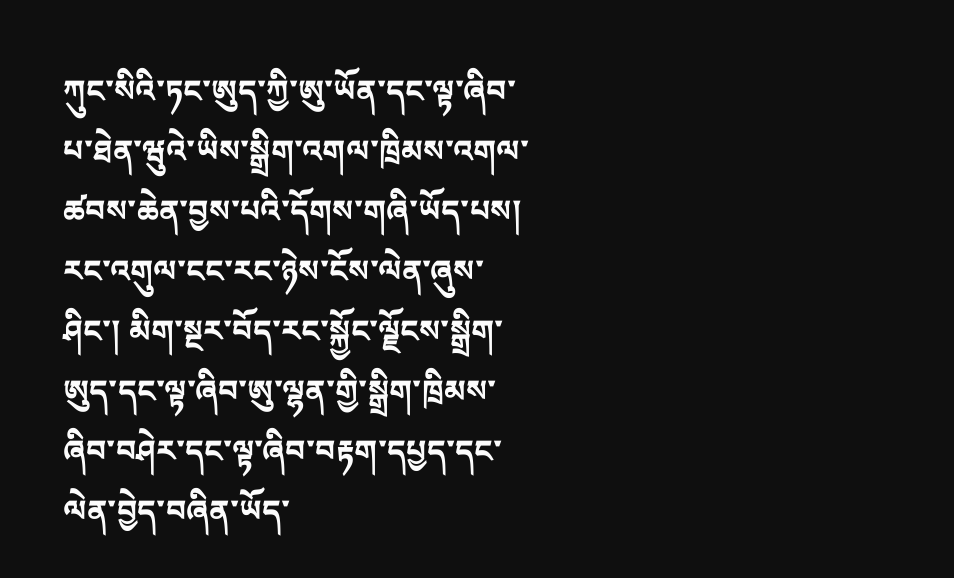ཀུང་སིའི་ཏང་ཨུད་ཀྱི་ཨུ་ཡོན་དང་ལྟ་ཞིབ་པ་ཐེན་ཝུའེ་ཡིས་སྒྲིག་འགལ་ཁྲིམས་འགལ་ཚབས་ཆེན་བྱས་པའི་དོགས་གཞི་ཡོད་པས། རང་འགུལ་ངང་རང་ཉེས་ངོས་ལེན་ཞུས་ཤིང་། མིག་སྔར་བོད་རང་སྐྱོང་ལྗོངས་སྒྲིག་ཨུད་དང་ལྟ་ཞིབ་ཨུ་ལྷན་གྱི་སྒྲིག་ཁྲིམས་ཞིབ་བཤེར་དང་ལྟ་ཞིབ་བརྟག་དཔྱད་དང་ལེན་བྱེད་བཞིན་ཡོད་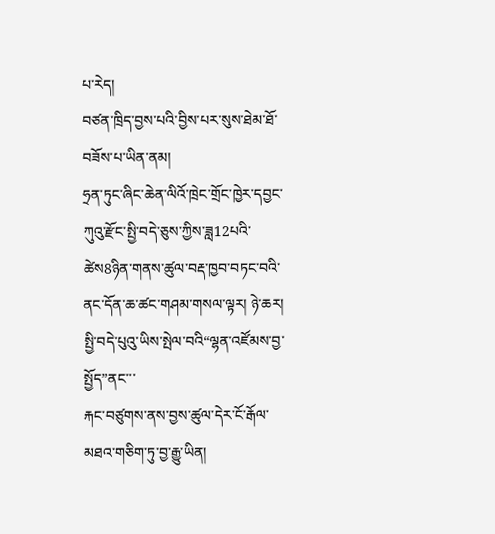པ་རེད།
བཙན་ཁྲིད་བྱས་པའི་བྱིས་པར་སུས་ཐེམ་ཐོ་བཟོས་པ་ཡིན་ནམ།
ཧྲན་ཏུང་ཞིང་ཆེན་ལིའོ་ཁྲེང་གྲོང་ཁྱེར་དབྱང་ཀུའུ་རྫོང་སྤྱི་བདེ་ཅུས་ཀྱིས་ཟླ12པའི་ཚེས8ཉིན་གནས་ཚུལ་བརྡ་ཁྱབ་བཏང་བའི་ནང་དོན་ཆ་ཚང་གཤམ་གསལ་ལྟར། ཉེ་ཆར། སྤྱི་བདེ་པུའུ་ཡིས་སྤེལ་བའི“ལྷན་འཛོམས་བྱ་སྤྱོད”ནང་་་
རྐང་བཙུགས་ནས་བྱས་ཚུལ་དེར་ངོ་རྒོལ་མཐའ་གཅིག་ཏུ་བྱ་རྒྱུ་ཡིན།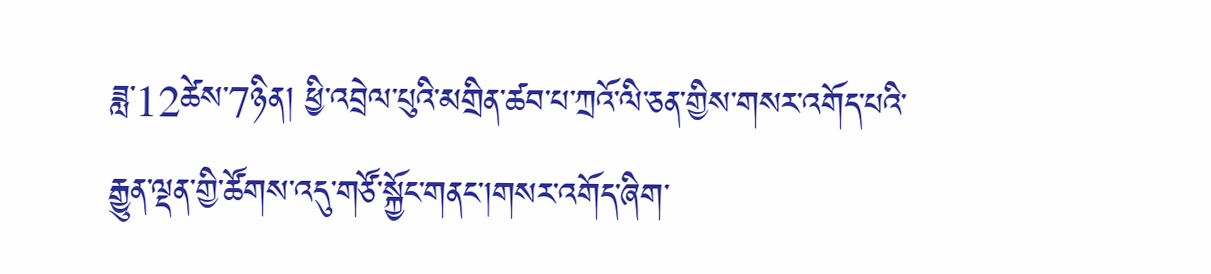ཟླ་12ཚེས་7ཉིན། ཕྱི་འབྲེལ་པུའི་མགྲིན་ཚབ་པ་ཀྲའོ་ལི་ཅན་གྱིས་གསར་འགོད་པའི་རྒྱུན་ལྡན་གྱི་ཚོགས་འདུ་གཙོ་སྐྱོང་གནང་།གསར་འགོད་ཞིག་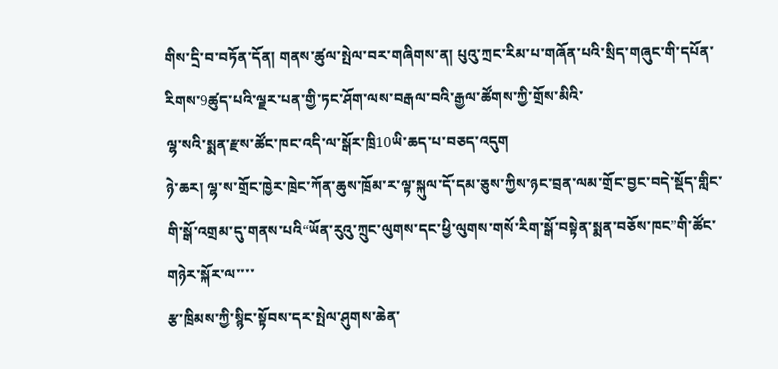གིས་དྲི་བ་བཏོན་དོན། གནས་ཚུལ་སྤེལ་བར་གཞིགས་ན། པུའུ་ཀྲང་རིམ་པ་གཞོན་པའི་སྲིད་གཞུང་གི་དཔོན་རིགས་9ཚུད་པའི་ལྗར་པན་གྱི་ཏང་ཤོག་ལས་བརྒལ་བའི་རྒྱལ་ཚོགས་ཀྱི་གྲོས་མིའི་
ལྷ་སའི་སྨན་རྫས་ཚོང་ཁང་འདི་ལ་སྒོར་ཁྲི10ཡི་ཆད་པ་བཅད་འདུག
ཉེ་ཆར། ལྷ་ས་གྲོང་ཁྱེར་ཁྲེང་ཀོན་ཆུས་ཁྲོམ་ར་ལྟ་སྐུལ་དོ་དམ་ཅུས་ཀྱིས་ཉང་བྲན་ལམ་གྲོང་བྱང་བདེ་སྡོད་གླིང་གི་སྒོ་འགྲམ་དུ་གནས་པའི“ཡོན་རུའུ་ཀྲུང་ལུགས་དང་ཕྱི་ལུགས་གསོ་རིག་སྒོ་བསྟེན་སྨན་བཅོས་ཁང”གི་ཚོང་གཉེར་སྐོར་ལ་་་་
རྩ་ཁྲིམས་ཀྱི་སྙིང་སྟོབས་དར་སྤེལ་ཤུགས་ཆེན་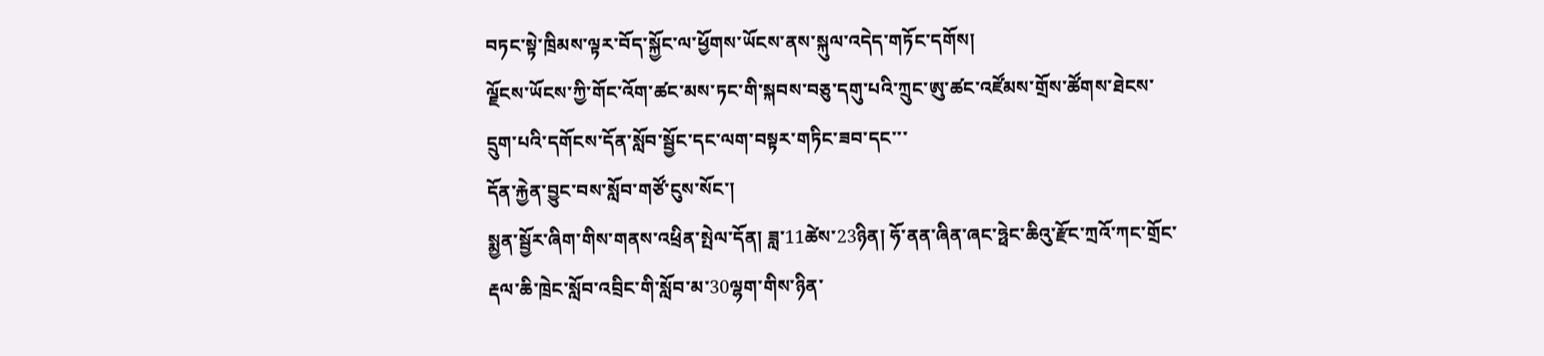བཏང་སྟེ་ཁྲིམས་ལྟར་བོད་སྐྱོང་ལ་ཕྱོགས་ཡོངས་ནས་སྐུལ་འདེད་གཏོང་དགོས།
ལྗོངས་ཡོངས་ཀྱི་གོང་འོག་ཚང་མས་ཏང་གི་སྐབས་བཅུ་དགུ་པའི་ཀྲུང་ཨུ་ཚང་འཛོམས་གྲོས་ཚོགས་ཐེངས་དྲུག་པའི་དགོངས་དོན་སློབ་སྦྱོང་དང་ལག་བསྟར་གཏིང་ཟབ་དང་་་
དོན་རྐྱེན་བྱུང་བས་སློབ་གཙོ་ངུས་སོང་།
སྨྱན་སྦྱོར་ཞིག་གིས་གནས་འཕྲིན་སྤེལ་དོན། ཟླ་11ཚེས་23ཉིན། ཧོ་ནན་ཞིན་ཞང་ཧྥེང་ཆིའུ་རྫོང་ཀྲའོ་ཀང་གྲོང་རྡལ་ཆི་ཁྲེང་སློབ་འབྲིང་གི་སློབ་མ་30ལྷག་གིས་ཉིན་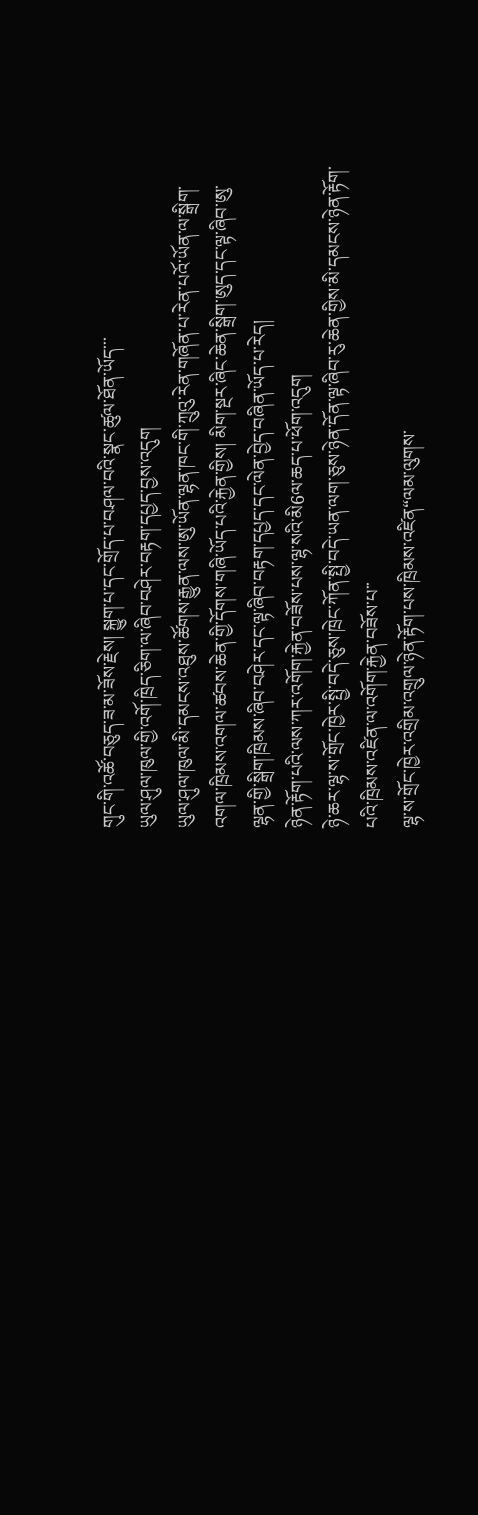གུང་གི་འཚོ་བཅུད་ཟ་མ་ཟོས་རྗེས། སྐྱུག་པ་དང་གྲོད་པ་བཤལ་བའི་སྣང་ཚུལ་ཐོན་ཡོད་་་
ཡུལ་ཤུལ་ཁུལ་གྱི་འགོ་ཁྲིད་ཅིག་ལ་ཞིབ་བཤེར་བརྟག་དཔྱད་བྱས་འདུག
ཡུལ་ཤུལ་ཁུལ་མི་དམངས་འཐུས་ཚོགས་རྒྱུན་ལས་ཨུ་ཡོན་ལྷན་ཁང་གི་ཀྲུའུ་རེན་གཞོན་པ་རེན་པའོ་ཡོན་ལ་སྒྲིག་འགལ་ཁྲིམས་འགལ་ཚབས་ཆེན་གྱི་དོགས་གཞི་ཡོད་པའི་རྐྱེན་གྱིས། མིག་སྔར་ཞིང་ཆེན་སྒྲིག་ཨུད་དང་ལྟ་ཞིབ་ཨུ་ལྷན་གྱི་སྒྲིག་ཁྲིམས་ཞིབ་བཤེར་དང་ལྟ་ཞིབ་བརྟག་དཔྱད་དང་ལེན་བྱེད་བཞིན་ཡོད་པ་རེད།
ཉེན་རྟོག་པའི་ལས་ཀར་འགོག་རྐྱེན་བཟོས་པས་ལྷ་སའི་མི6ལ་ཆད་པ་ཕོག་འདུག
ཉེ་ཆར་ལྷ་ས་གྲོང་ཁྱེར་སྤྱི་བདེ་ཅུས་ཁྲེང་ཀོན་སྤྱི་བདེ་ཡན་ལག་ཅུས་ཉེན་དོན་ལྟ་ཞིབ་རུ་ཆེན་གྱིས་མི་དམངས་ཉེན་རྟོག་པའི་ཁྲིམས་འཛིན་ལ་འགོག་རྐྱེན་བཟོས་པ་་
ལྷ་ས་གྲོང་ཁྱེར་འགྲིམ་འགྲུལ་ཉེན་རྟོག་པས་ཁྲིམས་འཛིན“ལམ་ལུགས་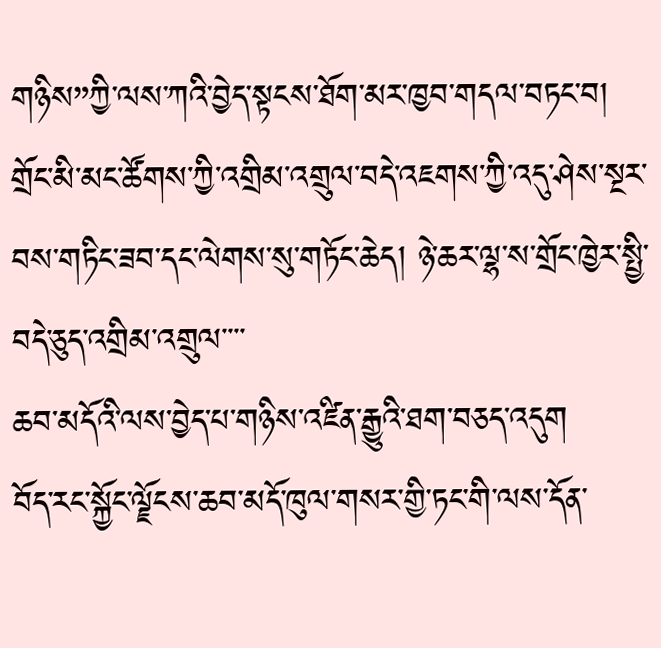གཉིས”ཀྱི་ལས་ཀའི་བྱེད་སྟངས་ཐོག་མར་ཁྱབ་གདལ་བཏང་བ།
གྲོང་མི་མང་ཚོགས་ཀྱི་འགྲིམ་འགྲུལ་བདེ་འཇགས་ཀྱི་འདུ་ཤེས་སྔར་བས་གཏིང་ཟབ་དང་ལེགས་སུ་གཏོང་ཆེད། ཉེ་ཆར་ལྷ་ས་གྲོང་ཁྱེར་སྤྱི་བདེ་ཅུད་འགྲིམ་འགྲུལ་་་་
ཆབ་མདོའི་ལས་བྱེད་པ་གཉིས་འཛིན་རྒྱུའི་ཐག་བཅད་འདུག
བོད་རང་སྐྱོང་ལྗོངས་ཆབ་མདོ་ཁུལ་གསར་གྱི་ཏང་གི་ལས་དོན་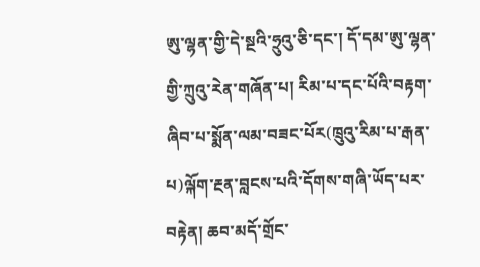ཨུ་ལྷན་གྱི་དེ་སྔའི་ཧྲུའུ་ཅི་དང་། དོ་དམ་ཨུ་ལྷན་གྱི་ཀྲུའུ་རེན་གཞོན་པ། རིམ་པ་དང་པོའི་བརྟག་ཞིབ་པ་སྨོན་ལམ་བཟང་པོར(ཁྲུའུ་རིམ་པ་རྒན་པ)ལྐོག་རྔན་བླངས་པའི་དོགས་གཞི་ཡོད་པར་བརྟེན། ཆབ་མདོ་གྲོང་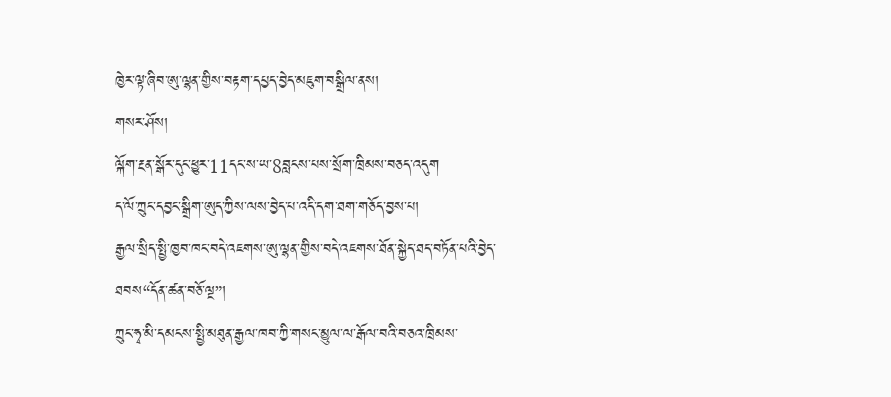ཁྱེར་ལྟ་ཞིབ་ཨུ་ལྷན་གྱིས་བརྟག་དཔྱད་བྱེད་མཇུག་བསྒྲིལ་ནས།
གསར་ཤོས།
ལྐོག་རྔན་སྒོར་དུང་ཕྱུར་11དང་ས་ཡ་8བླངས་པས་སྲོག་ཁྲིམས་བཅད་འདུག
ད་ལོ་ཀྲུང་དབྱང་སྒྲིག་ཨུད་ཀྱིས་ལས་བྱེད་པ་འདི་དག་ཐག་གཅོད་བྱས་པ།
རྒྱལ་སྲིད་སྤྱི་ཁྱབ་ཁང་བདེ་འཇགས་ཨུ་ལྷན་གྱིས་བདེ་འཇགས་ཐོན་སྐྱེད་ཐད་བཏོན་པའི་བྱེད་ཐབས“དོན་ཚན་བཅོ་ལྔ”།
ཀྲུང་ཧྭ་མི་དམངས་སྤྱི་མཐུན་རྒྱལ་ཁབ་ཀྱི་གསང་མྱུལ་ལ་རྒོལ་བའི་བཅའ་ཁྲིམས་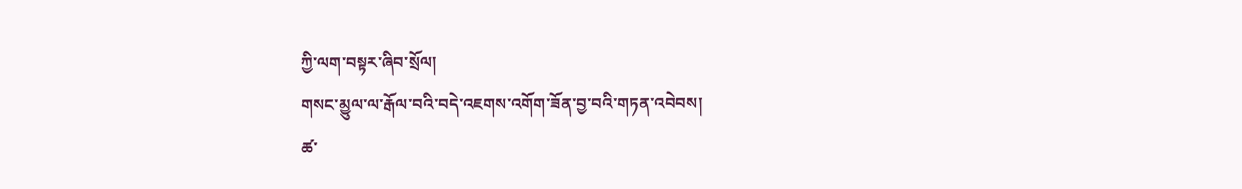ཀྱི་ལག་བསྟར་ཞིབ་སྲོལ།
གསང་མྱུལ་ལ་རྒོལ་བའི་བདེ་འཇགས་འགོག་ཟོན་བྱ་བའི་གཏན་འབེབས།
ཚ་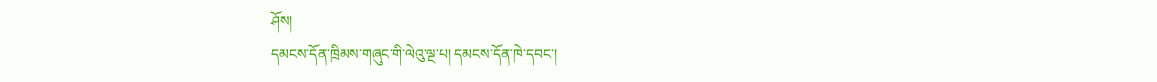ཤོས།
དམངས་དོན་ཁྲིམས་གཞུང་གི་ལེའུ་ལྔ་པ། དམངས་དོན་ཁེ་དབང་།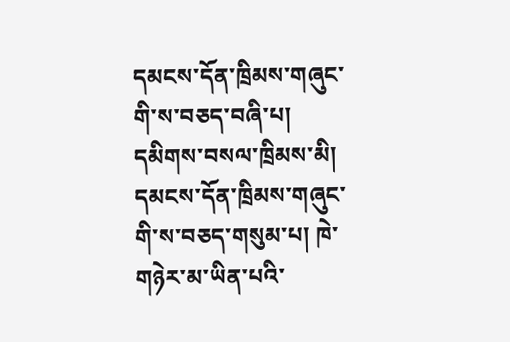དམངས་དོན་ཁྲིམས་གཞུང་གི་ས་བཅད་བཞི་པ། དམིགས་བསལ་ཁྲིམས་མི།
དམངས་དོན་ཁྲིམས་གཞུང་གི་ས་བཅད་གསུམ་པ། ཁེ་གཉེར་མ་ཡིན་པའི་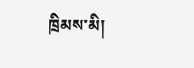ཁྲིམས་མི།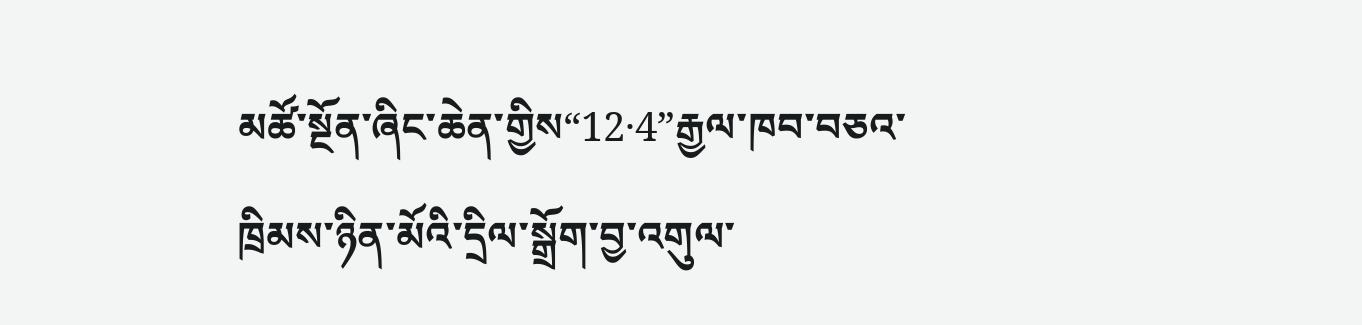མཚོ་སྔོན་ཞིང་ཆེན་གྱིས“12·4”རྒྱལ་ཁབ་བཅའ་ཁྲིམས་ཉིན་མོའི་དྲིལ་སྒྲོག་བྱ་འགུལ་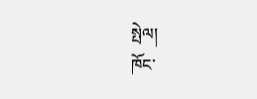སྤེལ།
ཁོང་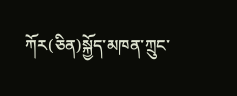ཀོར(ཅིན)སྐྱོད་མཁན་ཀྲུང་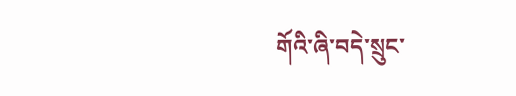གོའི་ཞི་བདེ་སྲུང་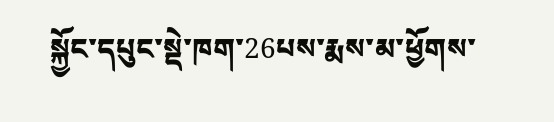སྐྱོང་དཔུང་སྡེ་ཁག་26པས་རྨས་མ་ཕྱོགས་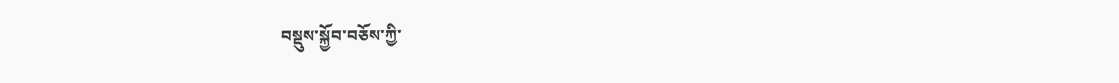བསྡུས་སྐྱོབ་བཅོས་ཀྱི་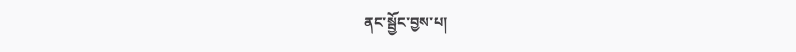ནང་སྦྱོང་བྱས་པ།